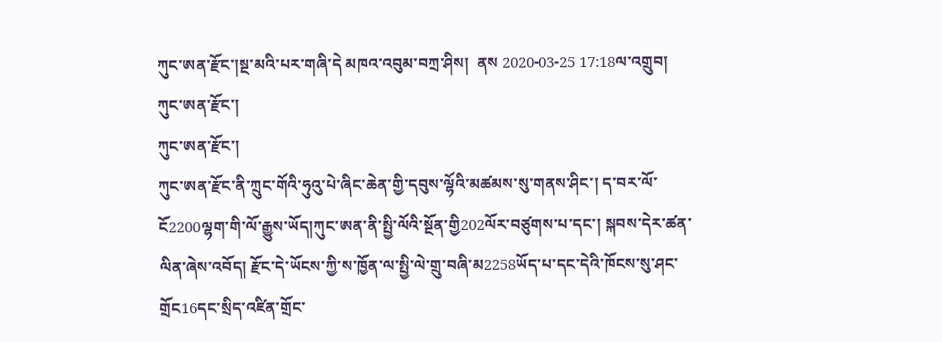ཀུང་ཨན་རྫོང་།སྔ་མའི་པར་གཞི་དེ མཁའ་འབུམ་བཀྲ་ཤིས།  ནས 2020-03-25 17:18ལ་འགྲུབ།
ཀུང་ཨན་རྫོང་།
ཀུང་ཨན་རྫོང་།
ཀུང་ཨན་རྫོང་ནི་ཀྲུང་གོའི་ཧུའུ་པེ་ཞིང་ཆེན་གྱི་དབུས་ལྷོའི་མཚམས་སུ་གནས་ཤིང་། ད་བར་ལོ་ངོ2200ལྷག་གི་ལོ་རྒྱུས་ཡོད།ཀུང་ཨན་ནི་སྤྱི་ལོའི་སྔོན་གྱི202ལོར་བཙུགས་པ་དང་། སྐབས་དེར་ཚན་ལིན་ཞེས་འབོད། རྫོང་དེ་ཡོངས་ཀྱི་ས་ཁྱོན་ལ་སྤྱི་ལེ་གྲུ་བཞི་མ2258ཡོད་པ་དང་དེའི་ཁོངས་སུ་ཤང་གྲོང16དང་སྲིད་འཛིན་གྲོང་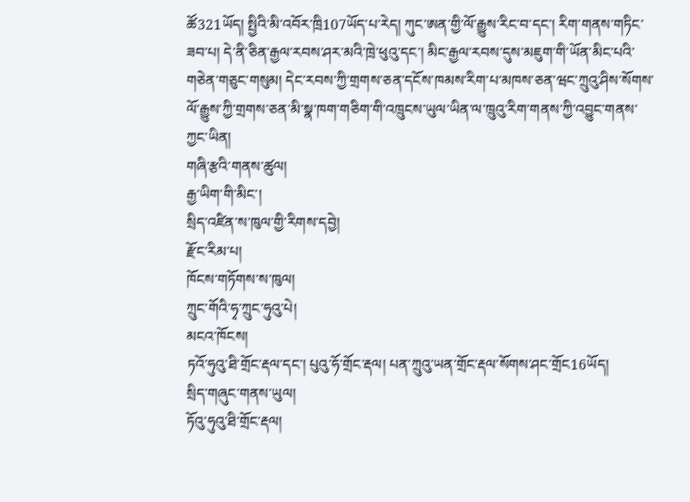ཚོ321ཡོད། སྤྱིའི་མི་འབོར་ཁྲི107ཡོད་པ་རེད། ཀུང་ཨན་གྱི་ལོ་རྒྱུས་རིང་བ་དང་། རིག་གནས་གཏིང་ཟབ་པ། དེ་ནི་ཅིན་རྒྱལ་རབས་ཤར་མའི་ཁྲེ་ཕུའུ་དང་། མིང་རྒྱལ་རབས་དུས་མཇུག་གི་ཡོན་མིང་པའི་གཅེན་གཅུང་གསུམ། དེང་རབས་ཀྱི་གྲགས་ཅན་དངོས་ཁམས་རིག་པ་མཁས་ཅན་ཝང་ཀྲུའུ་ཤིས་སོགས་ལོ་རྒྱུས་ཀྱི་གྲགས་ཅན་མི་སྣ་ཁག་གཅིག་གི་འཁྲུངས་ཡུལ་ཡིན་ལ་ཁྲུའུ་རིག་གནས་ཀྱི་འབྱུང་གནས་ཀྱང་ཡིན།
གཞི་རྩའི་གནས་ཚུལ།
རྒྱ་ཡིག་གི་མིང་།
སྲིད་འཛིན་ས་ཁུལ་གྱི་རིགས་དབྱེ།
རྫོང་རིམ་པ།
ཁོངས་གཏོགས་ས་ཁུལ།
ཀྲུང་གོའི་ཧྭ་ཀྲུང་ཧུའུ་པེ།
མངའ་ཁོངས།
ཏའོ་ཧུའུ་ཐི་གྲོང་རྡལ་དང་། པུའུ་ཧོ་གྲོང་རྡལ། པན་ཀྲུའུ་ཡན་གྲོང་རྡལ་སོགས་ཤང་གྲོང16ཡོད།
སྲིད་གཞུང་གནས་ཡུལ།
ཏོའུ་ཧུའུ་ཐི་གྲོང་རྡལ།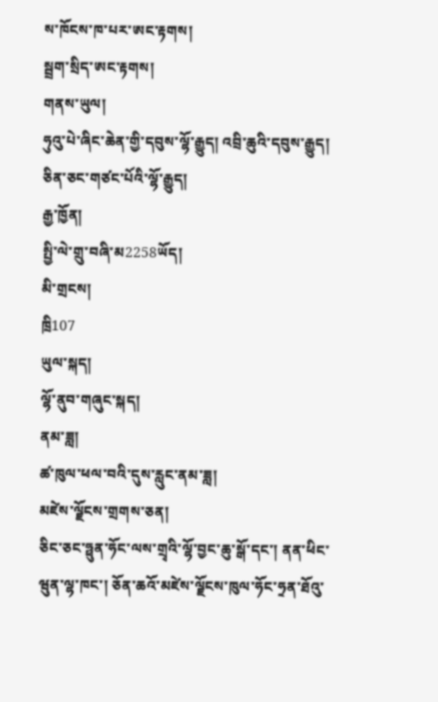ས་ཁོངས་ཁ་པར་ཨང་རྟགས།
སྦྲག་སྲིད་ཨང་རྟགས།
གནས་ཡུལ།
ཧུའུ་པེ་ཞིང་ཆེན་གྱི་དབུས་ལྷོ་རྒྱུད། འབྲི་ཆུའི་དབུས་རྒྱུད། ཅིན་ཅང་གཙང་པོའི་ལྷོ་རྒྱུད།
རྒྱ་ཁྱོན།
སྤྱི་ལེ་གྲུ་བཞི་མ2258ཡོད།
མི་གྲངས།
ཁྲི107
ཡུལ་སྐད།
ལྷོ་ནུབ་གཞུང་སྐད།
ནམ་ཟླ།
ཚ་ཁུལ་ཕལ་བའི་དུས་རླུང་ནམ་ཟླ།
མཛེས་ལྗོངས་གྲགས་ཅན།
ཅིང་ཅང་ཧྥུན་ཧོང་ལས་གྲྭའི་ལྷོ་བྱང་ཆུ་སྒོ་དང་། ནན་ཕིང་ཝུན་ལྷ་ཁང་། ཅོན་ཆའོ་མཛེས་ལྗོངས་ཁུལ་ཧོང་ཧྲན་ཐོའུ་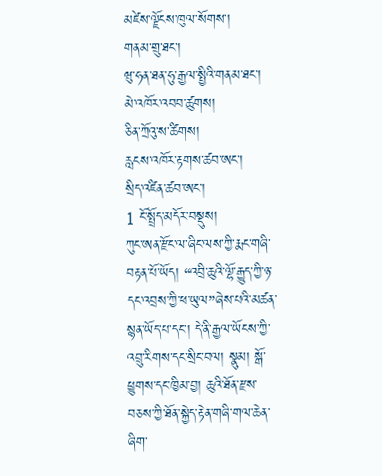མཛེས་ལྗོངས་ཁུལ་སོགས་།
གནམ་གྲུ་ཐང་།
ཝུ་ཧན་ཐན་ཧུ་རྒྱལ་སྤྱིའི་གནམ་ཐང་།
མེ་འཁོར་འབབ་ཚུགས།
ཅིན་ཀྲོའུ་ས་ཚིགས།
རླངས་འཁོར་རྟགས་ཚབ་ཨང་།
སྲིད་འཛིན་ཚབ་ཨང་།
1 ངོ་སྤྲོད་མདོར་བསྡུས།
ཀུང་ཨན་རྫོང་ལ་ཞིང་ལས་ཀྱི་རྨང་གཞི་བརྟན་པོ་ཡོད། “འབྲི་ཆུའི་ལྷོ་རྒྱུད་ཀྱི་ཉ་དང་འབྲས་ཀྱི་ཕ་ཡུལ”ཞེས་པའི་མཚན་སྙན་ཡོད་པ་དང་། དེ་ནི་རྒྱལ་ཡོངས་ཀྱི་འབྲུ་རིགས་དང་སྲིང་བལ། སྣུམ། སྒོ་ཕྱུགས་དང་ཁྱིམ་བྱ། ཆུའི་ཐོན་རྫས་བཅས་ཀྱི་ཐོན་སྐྱེད་རྟེན་གཞི་གལ་ཆེན་ཞིག་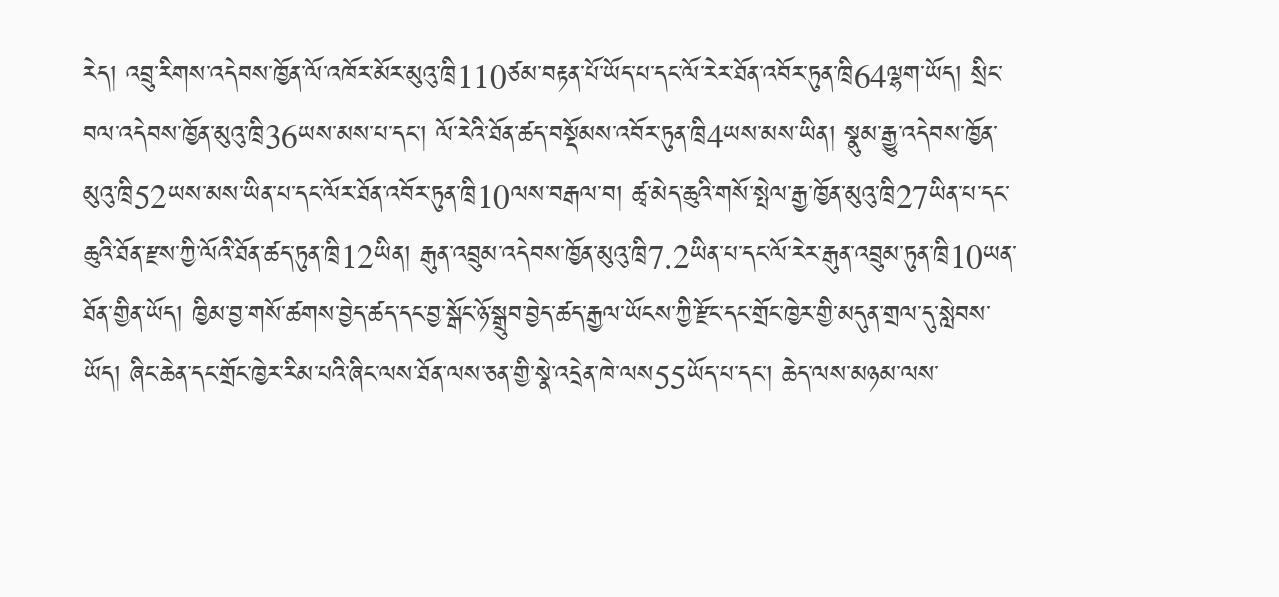རེད། འབྲུ་རིགས་འདེབས་ཁྱོན་ལོ་འཁོར་མོར་མུའུ་ཁྲི110ཙམ་བརྟན་པོ་ཡོད་པ་དང་ལོ་རེར་ཐོན་འབོར་ཏུན་ཁྲི64ལྷག་ཡོད། སྲིང་བལ་འདེབས་ཁྱོན་མུའུ་ཁྲི36ཡས་མས་པ་དང་། ལོ་རེའི་ཐོན་ཚད་བསྡོམས་འབོར་ཏུན་ཁྲི4ཡས་མས་ཡིན། སྣུམ་རྒྱུ་འདེབས་ཁྱོན་མུའུ་ཁྲི52ཡས་མས་ཡིན་པ་དང་ལོར་ཐོན་འབོར་ཏུན་ཁྲི10ལས་བརྒལ་བ། ཚྭ་མེད་ཆུའི་གསོ་སྤེལ་རྒྱ་ཁྱོན་མུའུ་ཁྲི27ཡིན་པ་དང་ཆུའི་ཐོན་རྫས་ཀྱི་ལོའི་ཐོན་ཚད་ཏུན་ཁྲི12ཡིན། རྒུན་འབྲུམ་འདེབས་ཁྱོན་མུའུ་ཁྲི7.2ཡིན་པ་དང་ལོ་རེར་རྒུན་འབྲུམ་ཏུན་ཁྲི10ཡན་ཐོན་གྱིན་ཡོད། ཁྱིམ་བྱ་གསོ་ཚགས་བྱེད་ཚད་དང་བྱ་སྒོང་ཉོ་སྒྲུབ་བྱེད་ཚད་རྒྱལ་ཡོངས་ཀྱི་རྫོང་དང་གྲོང་ཁྱེར་གྱི་མདུན་གྲལ་དུ་སླེབས་ཡོད། ཞིང་ཆེན་དང་གྲོང་ཁྱེར་རིམ་པའི་ཞིང་ལས་ཐོན་ལས་ཅན་གྱི་སྣེ་འདྲེན་ཁེ་ལས55ཡོད་པ་དང་། ཆེད་ལས་མཉམ་ལས་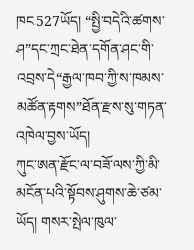ཁང527ཡོད། “སྤྱི་བདེའི་ཚགས་ཤ”དང་ཀྲང་ཐེན་དགོན་ཤང་གི་འབྲས་དེ“རྒྱལ་ཁབ་ཀྱི་ས་ཁམས་མཚོན་རྟགས”ཐོན་རྫས་སུ་གཏན་འཁེལ་བྱས་ཡོད།
ཀུང་ཨན་རྫོང་ལ་བཟོ་ལས་ཀྱི་མི་མངོན་པའི་སྟོབས་ཤུགས་ཆེ་ཙམ་ཡོད། གསར་སྤེལ་ཁུལ་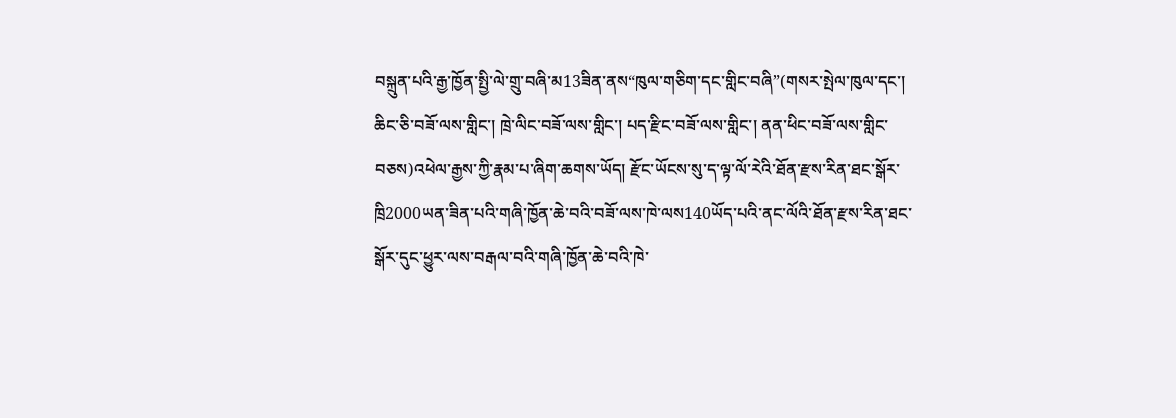བསྐྲུན་པའི་རྒྱ་ཁྱོན་སྤྱི་ལེ་གྲུ་བཞི་མ13ཟིན་ནས“ཁུལ་གཅིག་དང་གླིང་བཞི”(གསར་སྤེལ་ཁུལ་དང་། ཆིང་ཅི་བཟོ་ལས་གླིང་། ཁྲེ་ལིང་བཟོ་ལས་གླིང་། པད་རྫིང་བཟོ་ལས་གླིང་། ནན་ཕིང་བཟོ་ལས་གླིང་བཅས)འཕེལ་རྒྱས་ཀྱི་རྣམ་པ་ཞིག་ཆགས་ཡོད། རྫོང་ཡོངས་སུ་ད་ལྟ་ལོ་རེའི་ཐོན་རྫས་རིན་ཐང་སྒོར་ཁྲི2000ཡན་ཟིན་པའི་གཞི་ཁྱོན་ཆེ་བའི་བཟོ་ལས་ཁེ་ལས140ཡོད་པའི་ནང་ལོའི་ཐོན་རྫས་རིན་ཐང་སྒོར་དུང་ཕྱུར་ལས་བརྒལ་བའི་གཞི་ཁྱོན་ཆེ་བའི་ཁེ་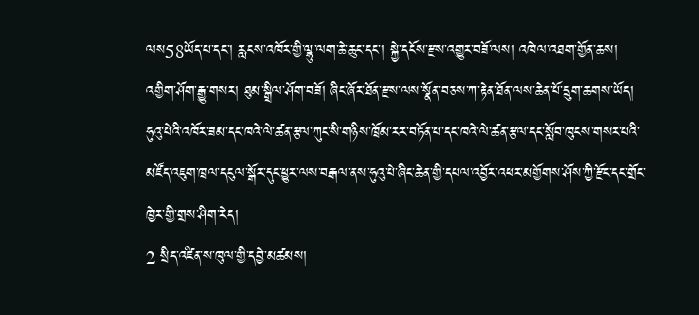ལས58ཡོད་པ་དང་། རླངས་འཁོར་གྱི་ལྷུ་ལག་ཆེ་ཆུང་དང་། སྐྱེ་དངོས་རྫས་འགྱུར་བཟོ་ལས། འཁེལ་འཐག་གྱོན་ཆས། འགྱིག་ཤོག་རྒྱུ་གསར། ཐུམ་སྒྲིལ་ཤོག་བཟོ། ཞིང་ཞོར་ཐོན་རྫས་ལས་སྣོན་བཅས་ཀ་རྟེན་ཐོན་ལས་ཆེན་པོ་དྲུག་ཆགས་ཡོད། ཧུའུ་པེའི་འཁོར་ཟམ་དང་ཁའེ་ལེ་ཚན་རྩལ་ཀུང་སི་གཉིས་ཁྲོམ་རར་བཏོན་པ་དང་ཁའེ་ལེ་ཚན་རྩལ་དང་སློབ་ཁུངས་གསར་པའི་མཛོད་འཇུག་ཁྲལ་དངུལ་སྒོར་དུང་ཕྱུར་ལས་བརྒལ་ནས་ཧུའུ་པེ་ཞིང་ཆེན་གྱི་དཔལ་འབྱོར་འཕར་མགྱོགས་ཤོས་ཀྱི་རྫོང་དང་གྲོང་ཁྱེར་གྱི་གྲས་ཤིག་རེད།
2 སྲིད་འཛིན་ས་ཁུལ་གྱི་དབྱེ་མཚམས།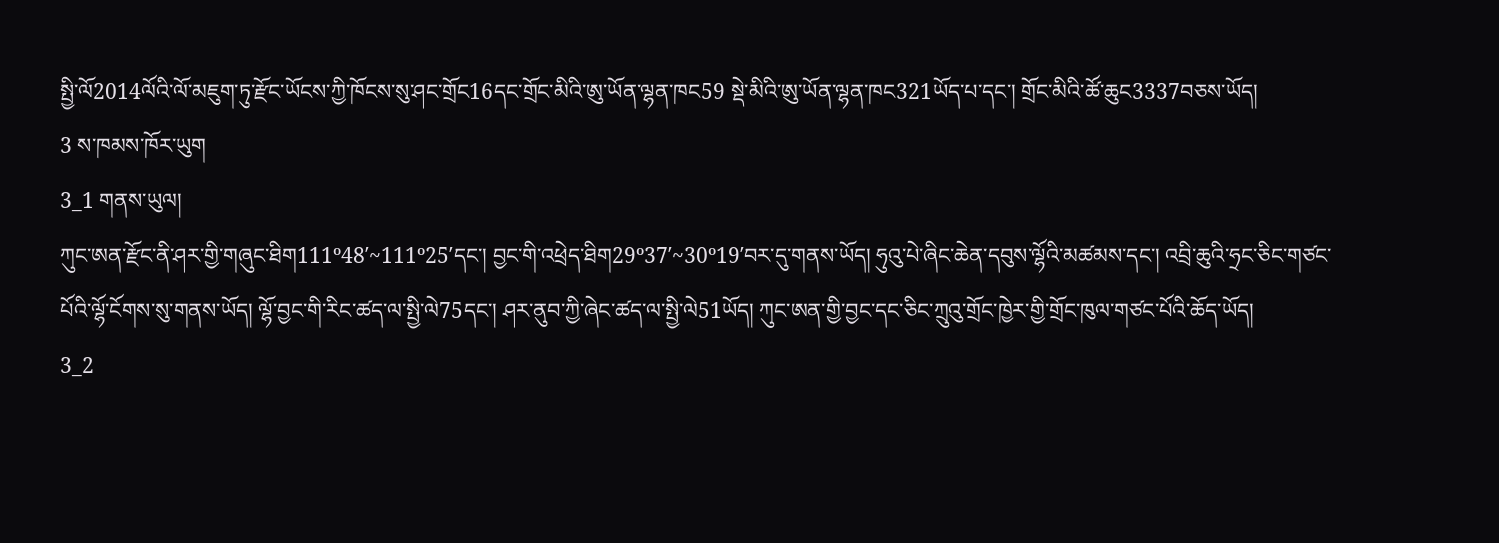སྤྱི་ལོ2014ལོའི་ལོ་མཇུག་ཏུ་རྫོང་ཡོངས་ཀྱི་ཁོངས་སུ་ཤང་གྲོང16དང་གྲོང་མིའི་ཨུ་ཡོན་ལྷན་ཁང59 སྡེ་མིའི་ཨུ་ཡོན་ལྷན་ཁང321ཡོད་པ་དང་། གྲོང་མིའི་ཚོ་ཆུང3337བཅས་ཡོད།
3 ས་ཁམས་ཁོར་ཡུག
3_1 གནས་ཡུལ།
ཀུང་ཨན་རྫོང་ནི་ཤར་གྱི་གཞུང་ཐིག111º48′~111º25′དང་། བྱང་གི་འཕྲེད་ཐིག29º37′~30º19′བར་དུ་གནས་ཡོད། ཧུའུ་པེ་ཞིང་ཆེན་དབུས་ལྷོའི་མཚམས་དང་། འབྲི་ཆུའི་ཧྲང་ཅིང་གཙང་པོའི་ལྷོ་ངོགས་སུ་གནས་ཡོད། ལྷོ་བྱང་གི་རིང་ཚད་ལ་སྤྱི་ལེ75དང་། ཤར་ནུབ་ཀྱི་ཞེང་ཚད་ལ་སྤྱི་ལེ51ཡོད། ཀུང་ཨན་གྱི་བྱང་དང་ཅིང་ཀྲུའུ་གྲོང་ཁྱེར་གྱི་གྲོང་ཁུལ་གཙང་པོའི་ཆོད་ཡོད།
3_2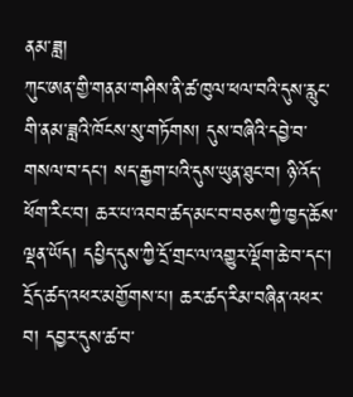ནམ་ཟླ།
ཀུང་ཨན་གྱི་གནམ་གཤིས་ནི་ཚ་ཁུལ་ཕལ་བའི་དུས་རླུང་གི་ནམ་ཟླའི་ཁོངས་སུ་གཏོགས། དུས་བཞིའི་དབྱེ་བ་གསལ་བ་དང་། སད་རྒྱག་པའི་དུས་ཡུན་ཐུང་བ། ཉི་འོད་ཕོག་རིང་བ། ཆར་པ་འབབ་ཚད་མང་བ་བཅས་ཀྱི་ཁྱད་ཆོས་ལྡན་ཡོད། དཔྱིད་དུས་ཀྱི་དྲོ་གྲང་ལ་འགྱུར་ལྡོག་ཆེ་བ་དང་། དྲོད་ཚད་འཕར་མགྱོགས་པ། ཆར་ཚད་རིམ་བཞིན་འཕར་བ། དབྱར་དུས་ཚ་བ་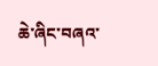ཆེ་ཞིང་བཞའ་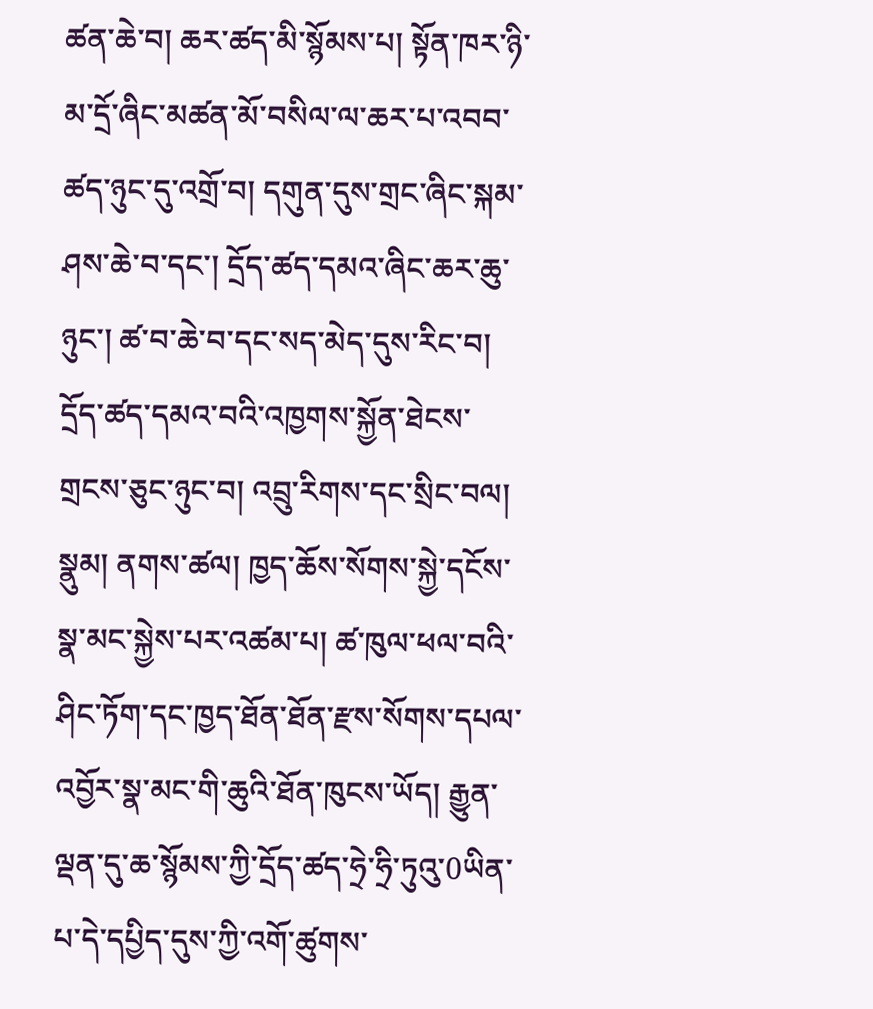ཚན་ཆེ་བ། ཆར་ཚད་མི་སྙོམས་པ། སྟོན་ཁར་ཉི་མ་དྲོ་ཞིང་མཚན་མོ་བསིལ་ལ་ཆར་པ་འབབ་ཚད་ཉུང་དུ་འགྲོ་བ། དགུན་དུས་གྲང་ཞིང་སྐམ་ཤས་ཆེ་བ་དང་། དྲོད་ཚད་དམའ་ཞིང་ཆར་ཆུ་ཉུང་། ཚ་བ་ཆེ་བ་དང་སད་མེད་དུས་རིང་བ། དྲོད་ཚད་དམའ་བའི་འཁྱགས་སྐྱོན་ཐེངས་གྲངས་ཅུང་ཉུང་བ། འབྲུ་རིགས་དང་སྲིང་བལ། སྣུམ། ནགས་ཚལ། ཁྱད་ཆོས་སོགས་སྐྱེ་དངོས་སྣ་མང་སྐྱེས་པར་འཚམ་པ། ཚ་ཁུལ་ཕལ་བའི་ཤིང་ཏོག་དང་ཁྱད་ཐོན་ཐོན་རྫས་སོགས་དཔལ་འབྱོར་སྣ་མང་གི་ཆུའི་ཐོན་ཁུངས་ཡོད། རྒྱུན་ལྡན་དུ་ཆ་སྙོམས་ཀྱི་དྲོད་ཚད་ཧྲེ་ཧྲི་ཏུའུ་0ཡིན་པ་དེ་དཔྱིད་དུས་ཀྱི་འགོ་ཚུགས་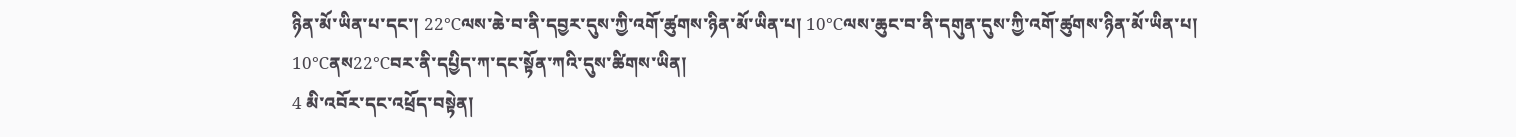ཉིན་མོ་ཡིན་པ་དང་། 22℃ལས་ཆེ་བ་ནི་དབྱར་དུས་ཀྱི་འགོ་ཚུགས་ཉིན་མོ་ཡིན་པ། 10℃ལས་ཆུང་བ་ནི་དགུན་དུས་ཀྱི་འགོ་ཚུགས་ཉིན་མོ་ཡིན་པ། 10℃ནས22℃བར་ནི་དཔྱིད་ཀ་དང་སྟོན་ཀའི་དུས་ཚིགས་ཡིན།
4 མི་འབོར་དང་འཕྲོད་བསྟེན།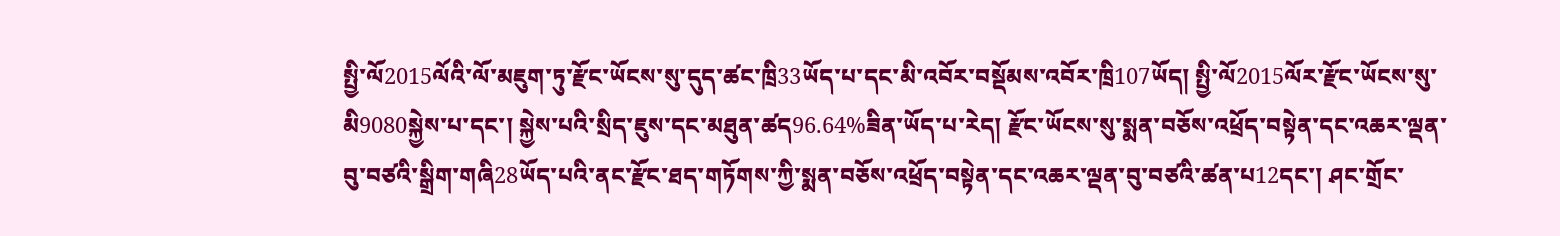སྤྱི་ལོ2015ལོའི་ལོ་མཇུག་ཏུ་རྫོང་ཡོངས་སུ་དུད་ཚང་ཁྲི33ཡོད་པ་དང་མི་འབོར་བསྡོམས་འབོར་ཁྲི107ཡོད། སྤྱི་ལོ2015ལོར་རྫོང་ཡོངས་སུ་མི9080སྐྱེས་པ་དང་། སྐྱེས་པའི་སྲིད་ཇུས་དང་མཐུན་ཚད96.64%ཟིན་ཡོད་པ་རེད། རྫོང་ཡོངས་སུ་སྨན་བཅོས་འཕྲོད་བསྟེན་དང་འཆར་ལྡན་བུ་བཙའི་སྒྲིག་གཞི28ཡོད་པའི་ནང་རྫོང་ཐད་གཏོགས་ཀྱི་སྨན་བཅོས་འཕྲོད་བསྟེན་དང་འཆར་ལྡན་བུ་བཙའི་ཚན་པ12དང་། ཤང་གྲོང་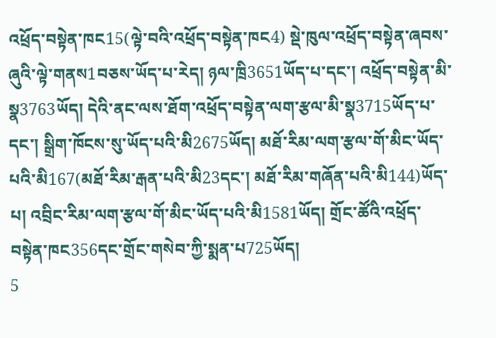འཕྲོད་བསྟེན་ཁང15(ལྟེ་བའི་འཕྲོད་བསྟེན་ཁང4) སྡེ་ཁུལ་འཕྲོད་བསྟེན་ཞབས་ཞུའི་ལྟེ་གནས1བཅས་ཡོད་པ་རེད། ཉལ་ཁྲི3651ཡོད་པ་དང་། འཕྲོད་བསྟེན་མི་སྣ3763ཡོད། དེའི་ནང་ལས་ཐོག་འཕྲོད་བསྟེན་ལག་རྩལ་མི་སྣ3715ཡོད་པ་དང་། སྒྲིག་ཁོངས་སུ་ཡོད་པའི་མི2675ཡོད། མཐོ་རིམ་ལག་རྩལ་གོ་མིང་ཡོད་པའི་མི167(མཐོ་རིམ་རྒན་པའི་མི23དང་། མཐོ་རིམ་གཞོན་པའི་མི144)ཡོད་པ། འབྲིང་རིམ་ལག་རྩལ་གོ་མིང་ཡོད་པའི་མི1581ཡོད། གྲོང་ཚོའི་འཕྲོད་བསྟེན་ཁང356དང་གྲོང་གསེབ་ཀྱི་སྨན་པ725ཡོད།
5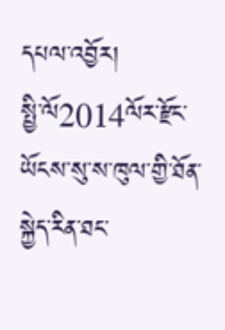དཔལ་འབྱོར།
སྤྱི་ལོ2014ལོར་རྫོང་ཡོངས་སུ་ས་ཁུལ་གྱི་ཐོན་སྐྱེད་རིན་ཐང་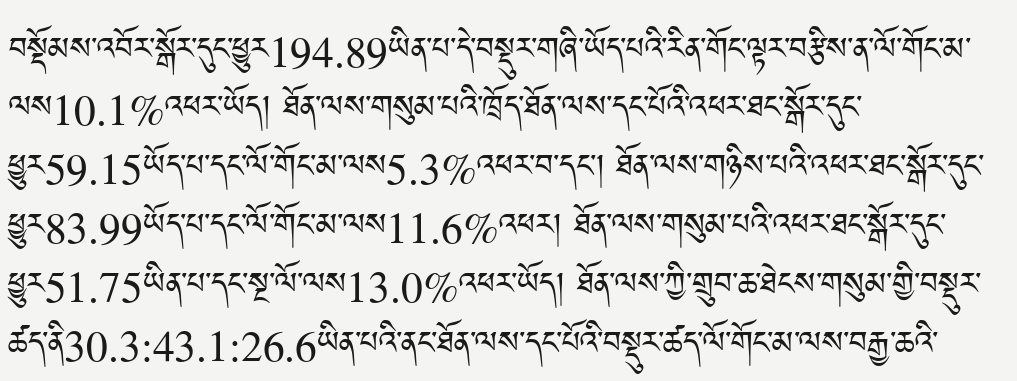བསྡོམས་འབོར་སྒོར་དུང་ཕྱུར194.89ཡིན་པ་དེ་བསྡུར་གཞི་ཡོད་པའི་རིན་གོང་ལྟར་བརྩིས་ན་ལོ་གོང་མ་ལས10.1%འཕར་ཡོད། ཐོན་ལས་གསུམ་པའི་ཁྲོད་ཐོན་ལས་དང་པོའི་འཕར་ཐང་སྒོར་དུང་ཕྱུར59.15ཡོད་པ་དང་ལོ་གོང་མ་ལས5.3%འཕར་བ་དང་། ཐོན་ལས་གཉིས་པའི་འཕར་ཐང་སྒོར་དུང་ཕྱུར83.99ཡོད་པ་དང་ལོ་གོང་མ་ལས11.6%འཕར། ཐོན་ལས་གསུམ་པའི་འཕར་ཐང་སྒོར་དུང་ཕྱུར51.75ཡིན་པ་དང་སྔ་ལོ་ལས13.0%འཕར་ཡོད། ཐོན་ལས་ཀྱི་གྲུབ་ཆ་ཐེངས་གསུམ་གྱི་བསྡུར་ཚད་ནི30.3:43.1:26.6ཡིན་པའི་ནང་ཐོན་ལས་དང་པོའི་བསྡུར་ཚད་ལོ་གོང་མ་ལས་བརྒྱ་ཆའི་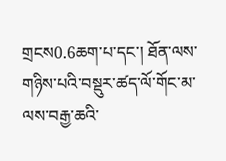གྲངས0.6ཆག་པ་དང་། ཐོན་ལས་གཉིས་པའི་བསྡུར་ཚད་ལོ་གོང་མ་ལས་བརྒྱ་ཆའི་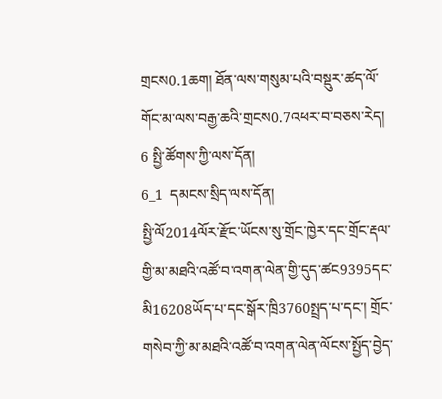གྲངས0.1ཆག། ཐོན་ལས་གསུམ་པའི་བསྡུར་ཚད་ལོ་གོང་མ་ལས་བརྒྱ་ཆའི་གྲངས0.7འཕར་བ་བཅས་རེད།
6 སྤྱི་ཚོགས་ཀྱི་ལས་དོན།
6_1  དམངས་སྲིད་ལས་དོན།
སྤྱི་ལོ2014ལོར་རྫོང་ཡོངས་སུ་གྲོང་ཁྱེར་དང་གྲོང་རྡལ་གྱི་མ་མཐའི་འཚོ་བ་འགན་ལེན་གྱི་དུད་ཚང9395དང་མི16208ཡོད་པ་དང་སྒོར་ཁྲི3760སྤྲད་པ་དང་། གྲོང་གསེབ་ཀྱི་མ་མཐའི་འཚོ་བ་འགན་ལེན་ལོངས་སྤྱོད་བྱེད་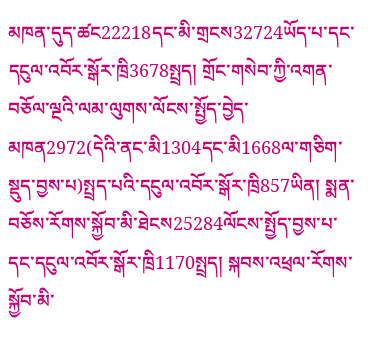མཁན་དུད་ཚང22218དང་མི་གྲངས32724ཡོད་པ་དང་དངུལ་འབོར་སྒོར་ཁྲི3678སྤྲད། གྲོང་གསེབ་ཀྱི་འགན་བཅོལ་ལྔའི་ལམ་ལུགས་ལོངས་སྤྱོད་བྱེད་མཁན2972(དེའི་ནང་མི1304དང་མི1668ལ་གཅིག་སྡུད་བྱས་པ)སྤྲད་པའི་དངུལ་འབོར་སྒོར་ཁྲི857ཡིན། སྨན་བཅོས་རོགས་སྐྱོབ་མི་ཐེངས25284ལོངས་སྤྱོད་བྱས་པ་དང་དངུལ་འབོར་སྒོར་ཁྲི1170སྤྲད། སྐབས་འཕྲལ་རོགས་སྐྱོབ་མི་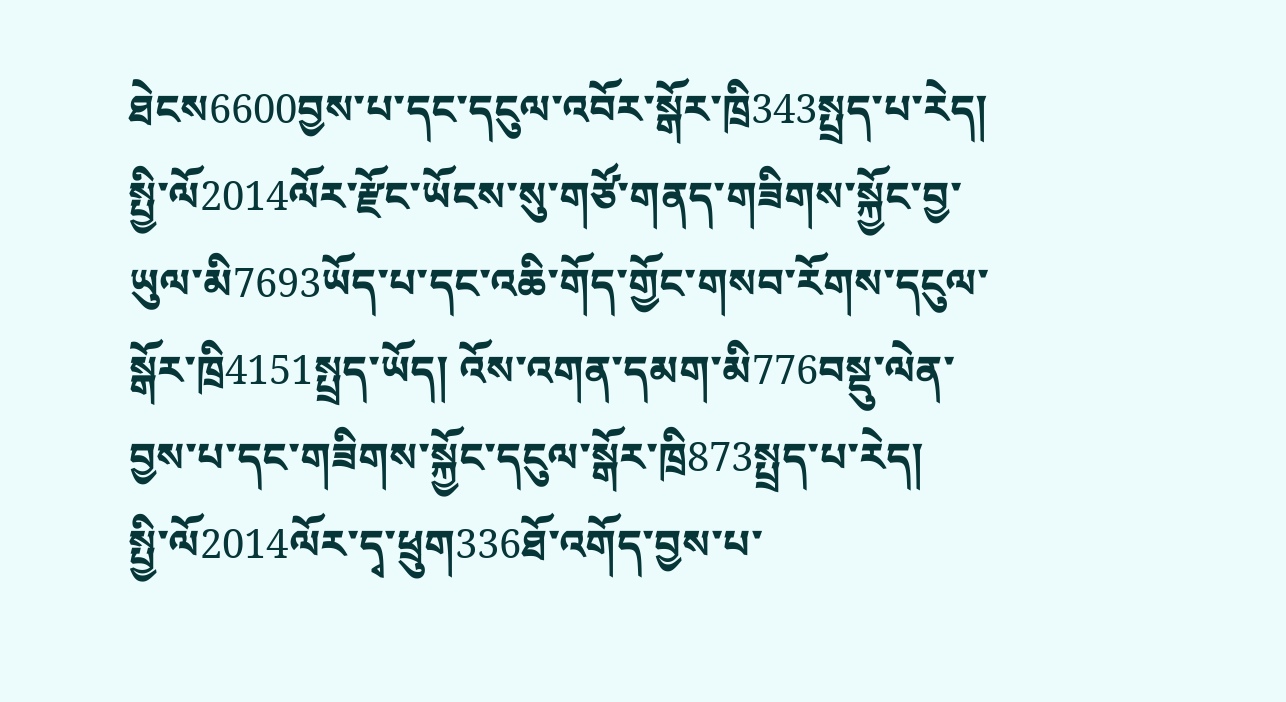ཐེངས6600བྱས་པ་དང་དངུལ་འབོར་སྒོར་ཁྲི343སྤྲད་པ་རེད།     སྤྱི་ལོ2014ལོར་རྫོང་ཡོངས་སུ་གཙོ་གནད་གཟིགས་སྐྱོང་བྱ་ཡུལ་མི7693ཡོད་པ་དང་འཆི་གོད་གྱོང་གསབ་རོགས་དངུལ་སྒོར་ཁྲི4151སྤྲད་ཡོད། འོས་འགན་དམག་མི776བསྡུ་ལེན་བྱས་པ་དང་གཟིགས་སྐྱོང་དངུལ་སྒོར་ཁྲི873སྤྲད་པ་རེད།     སྤྱི་ལོ2014ལོར་དྭ་ཕྲུག336ཐོ་འགོད་བྱས་པ་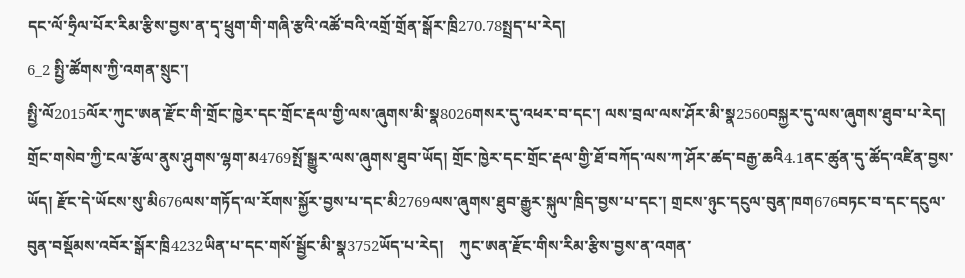དང་ལོ་ཧྲིལ་པོར་རིམ་རྩིས་བྱས་ན་དྭ་ཕྲུག་གི་གཞི་རྩའི་འཚོ་བའི་འགྲོ་གྲོན་སྒོར་ཁྲི270.78སྤྲད་པ་རེད།
6_2 སྤྱི་ཚོགས་ཀྱི་འགན་སྲུང་།
སྤྱི་ལོ2015ལོར་ཀུང་ཨན་རྫོང་གི་གྲོང་ཁྱེར་དང་གྲོང་རྡལ་གྱི་ལས་ཞུགས་མི་སྣ8026གསར་དུ་འཕར་བ་དང་། ལས་བྲལ་ལས་ཤོར་མི་སྣ2560བསྐྱར་དུ་ལས་ཞུགས་ཐུབ་པ་རེད། གྲོང་གསེབ་ཀྱི་ངལ་རྩོལ་ནུས་ཤུགས་ལྷག་མ4769སྤོ་སྒྱུར་ལས་ཞུགས་ཐུབ་ཡོད། གྲོང་ཁྱེར་དང་གྲོང་རྡལ་གྱི་ཐོ་བཀོད་ལས་ཀ་ཤོར་ཚད་བརྒྱ་ཆའི4.1ནང་ཚུན་དུ་ཚོད་འཛིན་བྱས་ཡོད། རྫོང་དེ་ཡོངས་སུ་མི676ལས་གཏོད་ལ་རོགས་སྐྱོར་བྱས་པ་དང་མི2769ལས་ཞུགས་ཐུབ་རྒྱུར་སྐུལ་ཁྲིད་བྱས་པ་དང་། གྲངས་ཉུང་དངུལ་བུན་ཁག676བཏང་བ་དང་དངུལ་བུན་བསྡོམས་འབོར་སྒོར་ཁྲི4232ཡིན་པ་དང་གསོ་སྦྱོང་མི་སྣ3752ཡོད་པ་རེད།    ཀུང་ཨན་རྫོང་གིས་རིམ་རྩིས་བྱས་ན་འགན་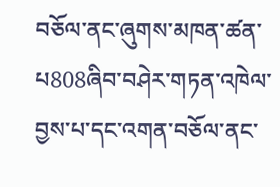བཅོལ་ནང་ཞུགས་མཁན་ཚན་པ808ཞིབ་བཤེར་གཏན་འཁེལ་བྱས་པ་དང་འགན་བཅོལ་ནང་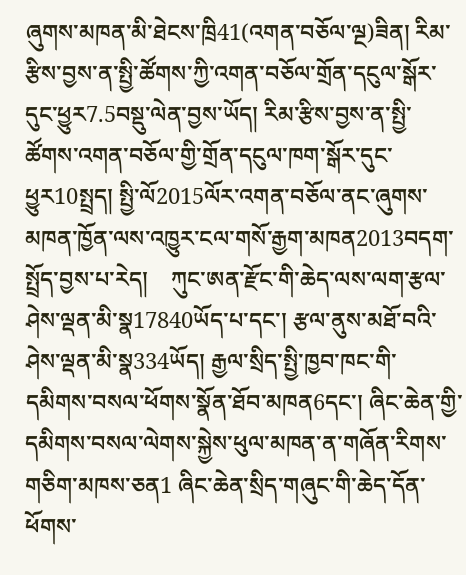ཞུགས་མཁན་མི་ཐེངས་ཁྲི41(འགན་བཅོལ་ལྔ)ཟིན། རིམ་རྩིས་བྱས་ན་སྤྱི་ཚོགས་ཀྱི་འགན་བཅོལ་གྲོན་དངུལ་སྒོར་དུང་ཕྱུར7.5བསྡུ་ལེན་བྱས་ཡོད། རིམ་རྩིས་བྱས་ན་སྤྱི་ཚོགས་འགན་བཅོལ་གྱི་གྲོན་དངུལ་ཁག་སྒོར་དུང་ཕྱུར10སྤྲད། སྤྱི་ལོ2015ལོར་འགན་བཅོལ་ནང་ཞུགས་མཁན་ཁྱོན་ལས་འཁྱུར་ངལ་གསོ་རྒྱག་མཁན2013བདག་སྤྲོད་བྱས་པ་རེད།    ཀུང་ཨན་རྫོང་གི་ཆེད་ལས་ལག་རྩལ་ཤེས་ལྡན་མི་སྣ17840ཡོད་པ་དང་། རྩལ་ནུས་མཐོ་བའི་ཤེས་ལྡན་མི་སྣ334ཡོད། རྒྱལ་སྲིད་སྤྱི་ཁྱབ་ཁང་གི་དམིགས་བསལ་ཕོགས་སྣོན་ཐོབ་མཁན6དང་། ཞིང་ཆེན་གྱི་དམིགས་བསལ་ལེགས་སྐྱེས་ཕུལ་མཁན་ན་གཞོན་རིགས་གཅིག་མཁས་ཅན1 ཞིང་ཆེན་སྲིད་གཞུང་གི་ཆེད་དོན་ཕོགས་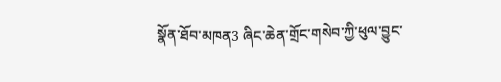སྣོན་ཐོབ་མཁན3 ཞིང་ཆེན་གྲོང་གསེབ་ཀྱི་ཕུལ་བྱུང་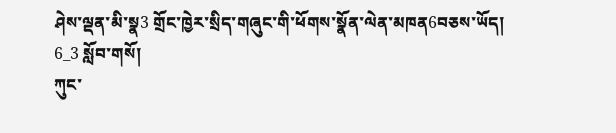ཤེས་ལྡན་མི་སྣ3 གྲོང་ཁྱེར་སྲིད་གཞུང་གི་ཕོགས་སྣོན་ལེན་མཁན6བཅས་ཡོད།
6_3 སློབ་གསོ།
ཀུང་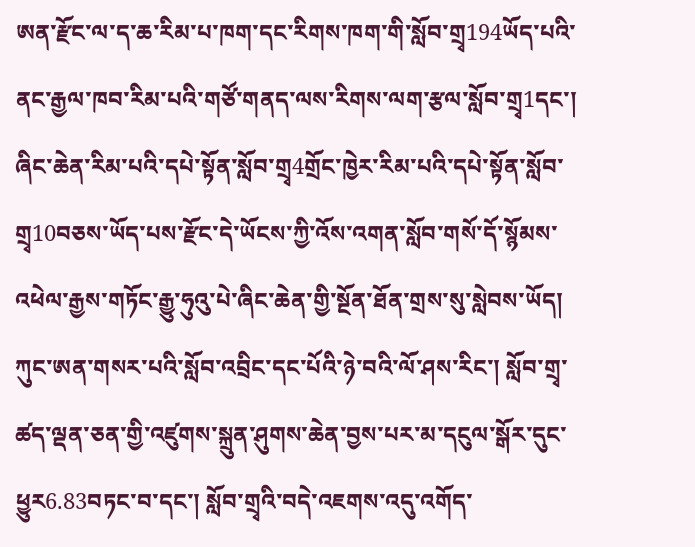ཨན་རྫོང་ལ་ད་ཆ་རིམ་པ་ཁག་དང་རིགས་ཁག་གི་སློབ་གྲྭ194ཡོད་པའི་ནང་རྒྱལ་ཁབ་རིམ་པའི་གཙོ་གནད་ལས་རིགས་ལག་རྩལ་སློབ་གྲྭ1དང་། ཞིང་ཆེན་རིམ་པའི་དཔེ་སྟོན་སློབ་གྲྭ4གྲོང་ཁྱེར་རིམ་པའི་དཔེ་སྟོན་སློབ་གྲྭ10བཅས་ཡོད་པས་རྫོང་དེ་ཡོངས་ཀྱི་འོས་འགན་སློབ་གསོ་དོ་སྙོམས་འཕེལ་རྒྱས་གཏོང་རྒྱུ་ཧུའུ་པེ་ཞིང་ཆེན་གྱི་སྔོན་ཐོན་གྲས་སུ་སླེབས་ཡོད།     ཀུང་ཨན་གསར་པའི་སློབ་འབྲིང་དང་པོའི་ཉེ་བའི་ལོ་ཤས་རིང་། སློབ་གྲྭ་ཚད་ལྡན་ཅན་གྱི་འཛུགས་སྐྲུན་ཤུགས་ཆེན་བྱས་པར་མ་དངུལ་སྒོར་དུང་ཕྱུར6.83བཏང་བ་དང་། སློབ་གྲྭའི་བདེ་འཇགས་འདུ་འགོད་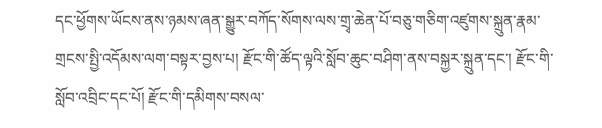དང་ཕྱོགས་ཡོངས་ནས་ཉམས་ཞན་སྒྱུར་བཀོད་སོགས་ལས་གྲྭ་ཆེན་པོ་བཅུ་གཅིག་འཛུགས་སྐྲུན་རྣམ་གྲངས་སྤྱི་འདོམས་ལག་བསྟར་བྱས་པ། རྫོང་གི་ཚོད་ལྟའི་སློབ་ཆུང་བཤིག་ནས་བསྐྱར་སྐྲུན་དང་། རྫོང་གི་སློབ་འབྲིང་དང་པོ། རྫོང་གི་དམིགས་བསལ་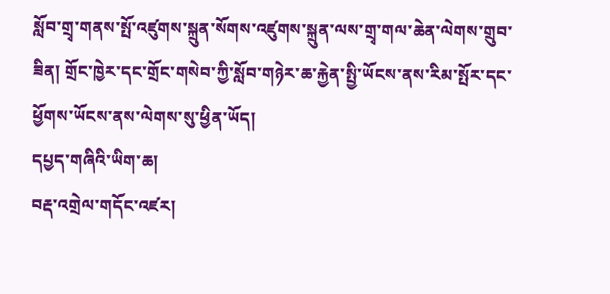སློབ་གྲྭ་གནས་སྤོ་འཛུགས་སྐྲུན་སོགས་འཛུགས་སྐྲུན་ལས་གྲྭ་གལ་ཆེན་ལེགས་གྲུབ་ཟིན། གྲོང་ཁྱེར་དང་གྲོང་གསེབ་ཀྱི་སློབ་གཉེར་ཆ་རྐྱེན་སྤྱི་ཡོངས་ནས་རིམ་སྤོར་དང་ཕྱོགས་ཡོངས་ནས་ལེགས་སུ་ཕྱིན་ཡོད།
དཔྱད་གཞིའི་ཡིག་ཆ།
བརྡ་འགྲེལ་གདོང་འཛར།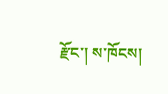རྫོང་། ས་ཁོངས།